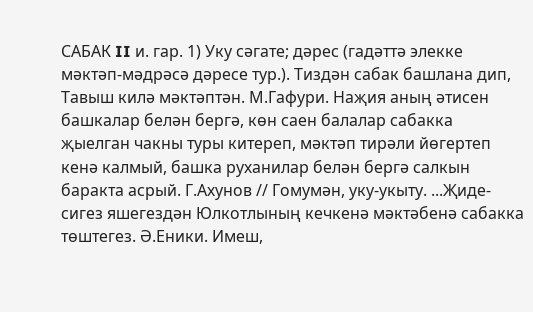САБАК II и. гар. 1) Уку сәгате; дәрес (гадәттә элекке мәктәп-мәдрәсә дәресе тур.). Тиздән сабак башлана дип, Тавыш килә мәктәптән. М.Гафури. Наҗия аның әтисен башкалар белән бергә, көн саен балалар сабакка җыелган чакны туры китереп, мәктәп тирәли йөгертеп кенә калмый, башка руханилар белән бергә салкын баракта асрый. Г.Ахунов // Гомумән, уку-укыту. ...Җиде-сигез яшегездән Юлкотлының кечкенә мәктәбенә сабакка төштегез. Ә.Еники. Имеш,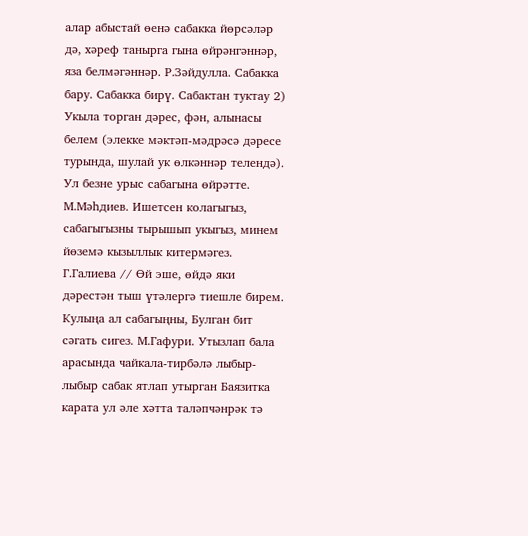алар абыстай өенә сабакка йөрсәләр дә, хәреф танырга гына өйрәнгәннәр, яза белмәгәннәр. Р.Зәйдулла. Сабакка бару. Сабакка бирү. Сабактан туктау 2) Укыла торган дәрес, фән, алынасы белем (элекке мәктәп-мәдрәсә дәресе турында, шулай ук өлкәннәр телендә). Ул безне урыс сабагына өйрәтте. М.Мәһдиев. Ишетсен колагыгыз, сабагыгызны тырышып укыгыз, минем йөземә кызыллык китермәгез. Г.Галиева // Өй эше, өйдә яки дәрестән тыш үтәлергә тиешле бирем. Кулыңа ал сабагыңны, Булган бит сәгать сигез. М.Гафури. Утызлап бала арасында чайкала-тирбәлә лыбыр-лыбыр сабак ятлап утырган Баязитка карата ул әле хәтта таләпчәнрәк тә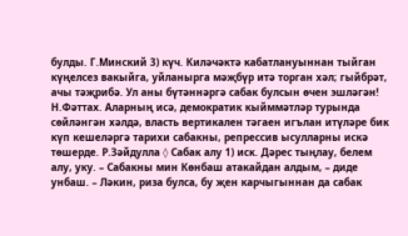булды. Г.Минский 3) күч. Киләчәктә кабатлануыннан тыйган күңелсез вакыйга, уйланырга мәҗбүр итә торган хәл; гыйбрәт, ачы тәҗрибә. Ул аны бүтәннәргә сабак булсын өчен эшләгән! Н.Фәттах. Аларның исә, демократик кыйммәтләр турында сөйләнгән хәлдә, власть вертикален тәгаен игълан итүләре бик күп кешеләргә тарихи сабакны, репрессив ысулларны искә төшерде. Р.Зәйдулла ◊ Сабак алу 1) иск. Дәрес тыңлау, белем алу, уку. – Сабакны мин Көнбаш атакайдан алдым, – диде унбаш. – Ләкин, риза булса, бу җен карчыгыннан да сабак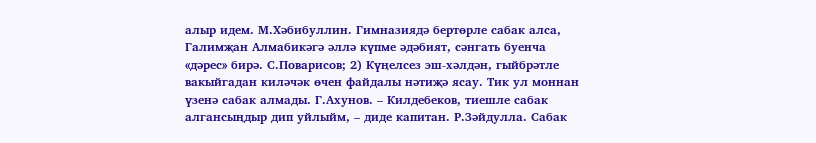алыр идем. М.Хәбибуллин. Гимназиядә бертөрле сабак алса, Галимҗан Алмабикәгә әллә күпме әдәбият, сәнгать буенча «дәрес» бирә. С.Поварисов; 2) Күңелсез эш-хәлдән, гыйбрәтле вакыйгадан киләчәк өчен файдалы нәтиҗә ясау. Тик ул моннан үзенә сабак алмады. Г.Ахунов. – Килдебеков, тиешле сабак алгансыңдыр дип уйлыйм, – диде капитан. Р.Зәйдулла. Сабак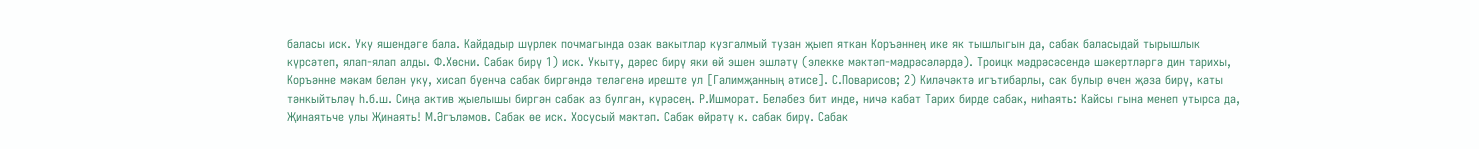баласы иск. Уку яшендәге бала. Кайдадыр шүрлек почмагында озак вакытлар кузгалмый тузан җыеп яткан Коръәннең ике як тышлыгын да, сабак баласыдай тырышлык күрсәтеп, ялап-ялап алды. Ф.Хөсни. Сабак бирү 1) иск. Укыту, дәрес бирү яки өй эшен эшләтү (элекке мәктәп-мәдрәсәләрдә). Троицк мәдрәсәсендә шәкертләргә дин тарихы, Коръәнне мәкам белән уку, хисап буенча сабак биргәндә теләгенә иреште ул [Галимҗанның әтисе]. С.Поварисов; 2) Киләчәктә игътибарлы, сак булыр өчен җәза бирү, каты тәнкыйтьләү һ.б.ш. Сиңа актив җыелышы биргән сабак аз булган, күрәсең. Р.Ишморат. Беләбез бит инде, ничә кабат Тарих бирде сабак, ниһаять: Кайсы гына менеп утырса да, Җинаятьче улы Җинаять! М.Әгъләмов. Сабак өе иск. Хосусый мәктәп. Сабак өйрәтү к. сабак бирү. Сабак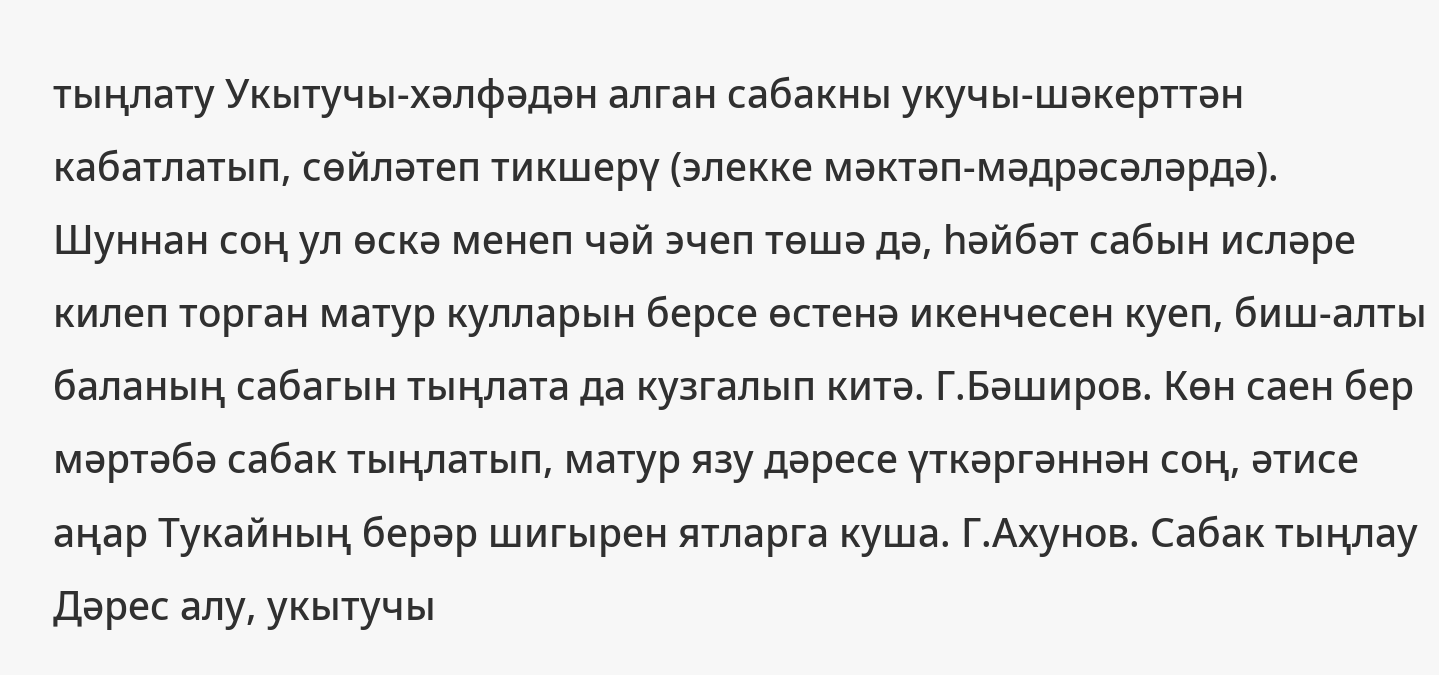тыңлату Укытучы-хәлфәдән алган сабакны укучы-шәкерттән кабатлатып, сөйләтеп тикшерү (элекке мәктәп-мәдрәсәләрдә). Шуннан соң ул өскә менеп чәй эчеп төшә дә, һәйбәт сабын исләре килеп торган матур кулларын берсе өстенә икенчесен куеп, биш-алты баланың сабагын тыңлата да кузгалып китә. Г.Бәширов. Көн саен бер мәртәбә сабак тыңлатып, матур язу дәресе үткәргәннән соң, әтисе аңар Тукайның берәр шигырен ятларга куша. Г.Ахунов. Сабак тыңлау Дәрес алу, укытучы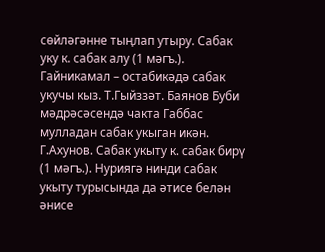сөйләгәнне тыңлап утыру. Сабак уку к. сабак алу (1 мәгъ.). Гайникамал – остабикәдә сабак укучы кыз. Т.Гыйззәт. Баянов Буби мәдрәсәсендә чакта Габбас мулладан сабак укыган икән. Г.Ахунов. Сабак укыту к. сабак бирү (1 мәгъ.). Нуриягә нинди сабак укыту турысында да әтисе белән әнисе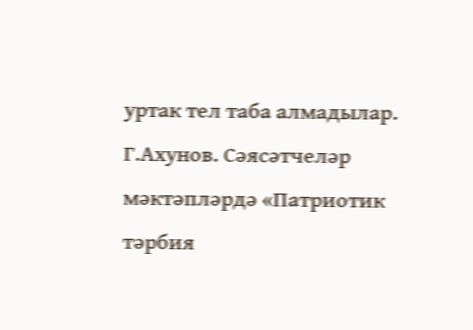уртак тел таба алмадылар. Г.Ахунов. Сәясәтчеләр мәктәпләрдә «Патриотик тәрбия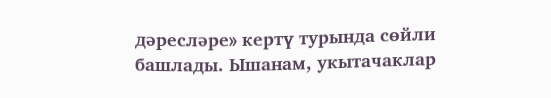дәресләре» кертү турында сөйли башлады. Ышанам, укытачаклар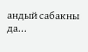андый сабакны да...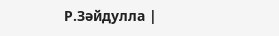Р.Зәйдулла |